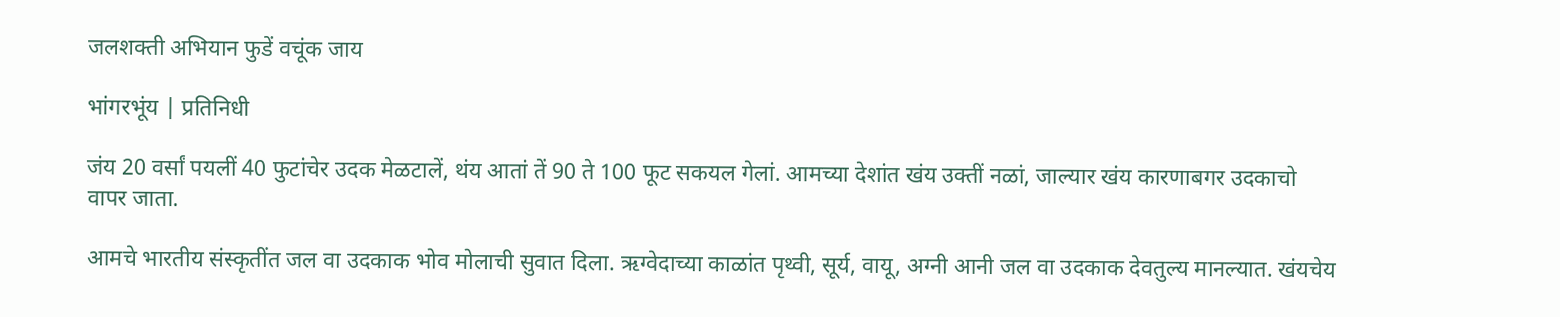जलशक्ती अभियान फुडें वचूंक जाय

भांगरभूंय | प्रतिनिधी

जंय 20 वर्सां पयलीं 40 फुटांचेर उदक मेळटालें, थंय आतां तें 90 ते 100 फूट सकयल गेलां. आमच्या देशांत खंय उक्तीं नळां, जाल्यार खंय कारणाबगर उदकाचो वापर जाता.

आमचे भारतीय संस्कृतींत जल वा उदकाक भोव मोलाची सुवात दिला. ऋग्वेदाच्या काळांत पृथ्वी, सूर्य, वायू, अग्नी आनी जल वा उदकाक देवतुल्य मानल्यात. खंयचेय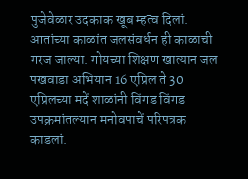पुजेवेळार उदकाक खूब म्हत्व दिलां. आतांच्या काळांत जलसंवर्धन ही काळाची गरज जाल्या. गोयच्या शिक्षण खात्यान जल पखवाडा अभियान 16 एप्रिल ते 30 एप्रिलच्या मदें शाळांनी विंगड विंगड उपक्रमांतल्यान मनोवपाचें परिपत्रक काडलां.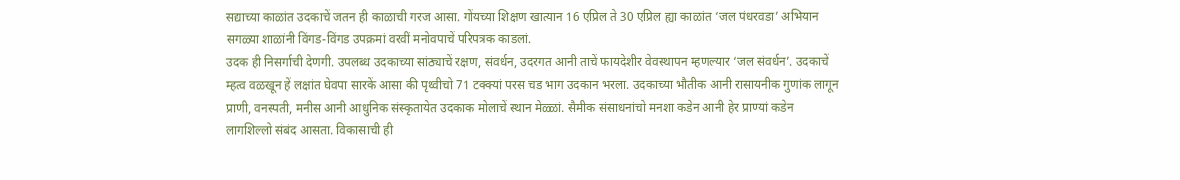सद्याच्या काळांत उदकाचें जतन ही काळाची गरज आसा. गोंयच्या शिक्षण खात्यान 16 एप्रिल ते 30 एप्रिल ह्या काळांत ‘जल पंधरवडा’ अभियान सगळ्या शाळांनी विंगड-विंगड उपक्रमां वरवीं मनोवपाचें परिपत्रक काडलां.
उदक ही निसर्गाची देणगी. उपलब्ध उदकाच्या सांठ्याचें रक्षण, संवर्धन, उदरगत आनी ताचें फायदेशीर वेवस्थापन म्हणल्यार ‘जल संवर्धन’. उदकाचें म्हत्व वळखून हें लक्षांत घेवपा सारकें आसा की पृथ्वीचो 71 टक्क्यां परस चड भाग उदकान भरला. उदकाच्या भौतीक आनी रासायनीक गुणांक लागून प्राणी, वनस्पती, मनीस आनी आधुनिक संस्कृतायेत उदकाक मोलाचें स्थान मेळ्ळां. सैमीक संसाधनांचो मनशा कडेन आनी हेर प्राण्यां कडेन लागशिल्लो संबंद आसता. विकासाची ही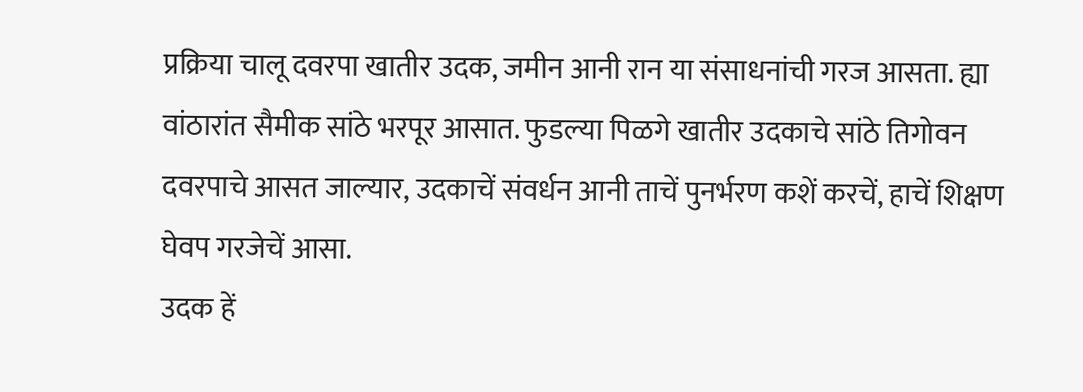प्रक्रिया चालू दवरपा खातीर उदक, जमीन आनी रान या संसाधनांची गरज आसता. ह्या वांठारांत सैमीक सांठे भरपूर आसात. फुडल्या पिळगे खातीर उदकाचे सांठे तिगोवन दवरपाचे आसत जाल्यार, उदकाचें संवर्धन आनी ताचें पुनर्भरण कशें करचें, हाचें शिक्षण घेवप गरजेचें आसा.
उदक हें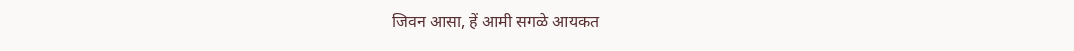जिवन आसा, हें आमी सगळे आयकत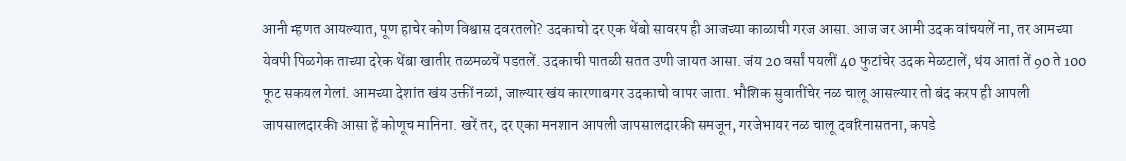आनी म्हणत आयल्यात, पूण हाचेर कोण विश्वास दवरतलो? उदकाचो दर एक थेंबो सावरप ही आजच्या काळाची गरज आसा. आज जर आमी उदक वांचयलें ना, तर आमच्या येवपी पिळगेक ताच्या दरेक थेंबा खातीर तळमळचें पडतलें. उदकाची पातळी सतत उणी जायत आसा. जंय 20 वर्सां पयलीं 40 फुटांचेर उदक मेळटालें, थंय आतां तें 90 ते 100 फूट सकयल गेलां. आमच्या देशांत खंय उक्तीं नळां, जाल्यार खंय कारणाबगर उदकाचो वापर जाता. भौशिक सुवातींचेर नळ चालू आसल्यार तो बंद करप ही आपली जापसालदारकी आसा हें कोणूच मानिना. खरें तर, दर एका मनशान आपली जापसालदारकी समजून, गरजेभायर नळ चालू दवरिनासतना, कपडे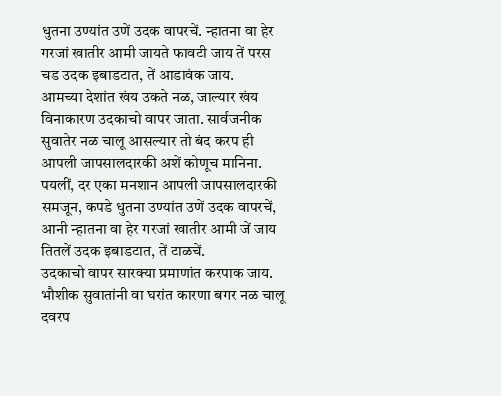धुतना उण्यांत उणें उदक वापरचें. न्हातना वा हेर गरजां खातीर आमी जायते फावटी जाय तें परस चड उदक इबाडटात, तें आडावंक जाय.
आमच्या देशांत खंय उकते नळ, जाल्यार खंय विनाकारण उदकाचो वापर जाता. सार्वजनीक सुवातेर नळ चालू आसल्यार तो बंद करप ही आपली जापसालदारकी अशें कोणूच मानिना. पयलीं, दर एका मनशान आपली जापसालदारकी समजून, कपडे धुतना उण्यांत उणें उदक वापरचें, आनी न्हातना वा हेर गरजां खातीर आमी जें जाय तितलें उदक इबाडटात, तें टाळचें.
उदकाचो वापर सारक्या प्रमाणांत करपाक जाय. भौशीक सुवातांनी वा घरांत कारणा बगर नळ चालू दवरप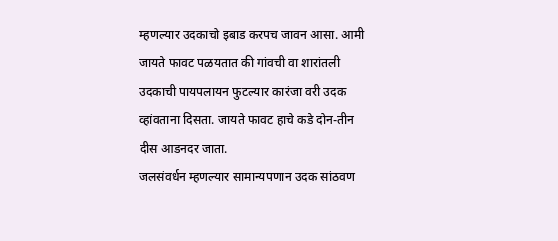म्हणल्यार उदकाचो इबाड करपच जावन आसा. आमी जायते फावट पळयतात की गांवची वा शारांतली उदकाची पायपलायन फुटल्यार कारंजा वरी उदक व्हांवताना दिसता. जायते फावट हाचे कडे दोन-तीन दीस आडनदर जाता.
जलसंवर्धन म्हणल्यार सामान्यपणान उदक सांठवण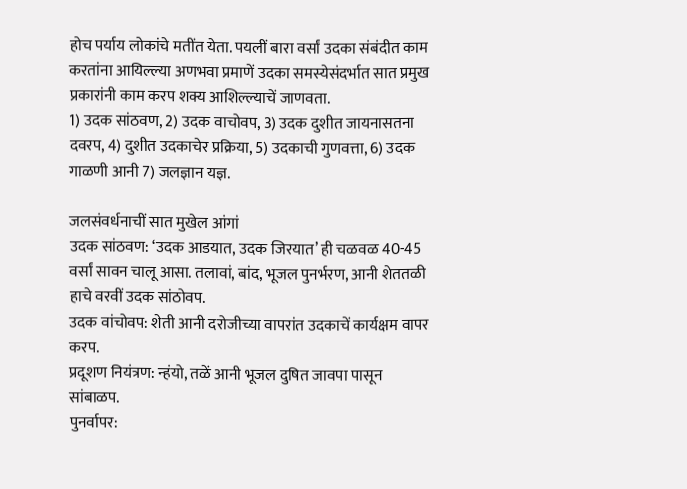होच पर्याय लोकांचे मतींत येता. पयलीं बारा वर्सां उदका संबंदीत काम करतांना आयिल्ल्या अणभवा प्रमाणें उदका समस्येसंदर्भात सात प्रमुख प्रकारांनी काम करप शक्य आशिल्ल्याचें जाणवता.
1) उदक सांठवण, 2) उदक वाचोवप, 3) उदक दुशीत जायनासतना दवरप, 4) दुशीत उदकाचेर प्रक्रिया, 5) उदकाची गुणवत्ता, 6) उदक गाळणी आनी 7) जलज्ञान यज्ञ.

जलसंवर्धनाचीं सात मुखेल आंगां
उदक सांठवण: ‘उदक आडयात, उदक जिरयात’ ही चळवळ 40-45 वर्सां सावन चालू आसा. तलावां, बांद, भूजल पुनर्भरण, आनी शेततळी हाचे वरवीं उदक सांठोवप.
उदक वांचोवप: शेती आनी दरोजीच्या वापरांत उदकाचें कार्यक्षम वापर करप.
प्रदूशण नियंत्रण: न्हंयो, तळें आनी भूजल दुषित जावपा पासून सांबाळप.
पुनर्वापर: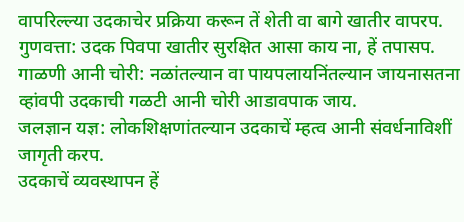वापरिल्ल्या उदकाचेर प्रक्रिया करून तें शेती वा बागे खातीर वापरप.
गुणवत्ता: उदक पिवपा खातीर सुरक्षित आसा काय ना, हें तपासप.
गाळणी आनी चोरी: नळांतल्यान वा पायपलायनिंतल्यान जायनासतना व्हांवपी उदकाची गळटी आनी चोरी आडावपाक जाय.
जलज्ञान यज्ञ: लोकशिक्षणांतल्यान उदकाचें म्हत्व आनी संवर्धनाविशीं जागृती करप.
उदकाचें व्यवस्थापन हें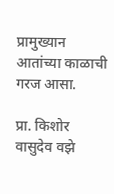प्रामुख्यान आतांच्या काळाची गरज आसा.

प्रा. किशोर वासुदेव वझे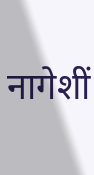नागेशीं